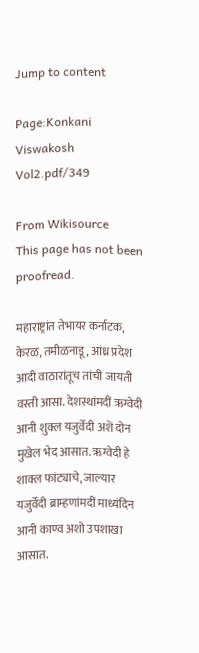Jump to content

Page:Konkani Viswakosh Vol2.pdf/349

From Wikisource
This page has not been proofread.

महाराष्ट्रांत तेभायर कर्नाटक, केरळ, तमीळनाडू, आंध्र प्रदेश आदी वाठारांतूच तांची जायती वस्ती आसा. देशस्थांमदीं ऋग्वेदी आनी शुक्ल यजुर्वेदी अशें दोन मुखेल भेद आसात. ऋग्वेदी हे शाक्ल फांट्याचे, जाल्यार यजुर्वेदी ब्राम्हणांमदीं माध्यंदिन आनी काण्व अशो उपशाखा आसात.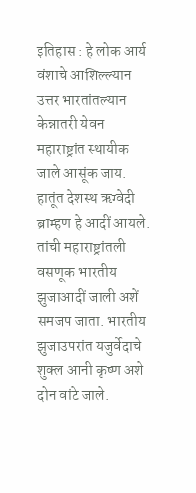इतिहास : हे लोक आर्य वंशाचे आशिल्ल्यान उत्तर भारतांतल्यान केन्नातरी येवन महाराष्ट्रांत स्थायीक जाले आसूंक जाय. हातूंत देशस्थ ऋग्वेदी ब्राम्हण हे आदीं आयले. तांची महाराष्ट्रांतली वसणूक भारतीय झुजाआदीं जाली अशें समजप जाता. भारतीय झुजाउपरांत यजुर्वेदाचे शुक्ल आनी कृष्ण अशे दोन वांटे जाले.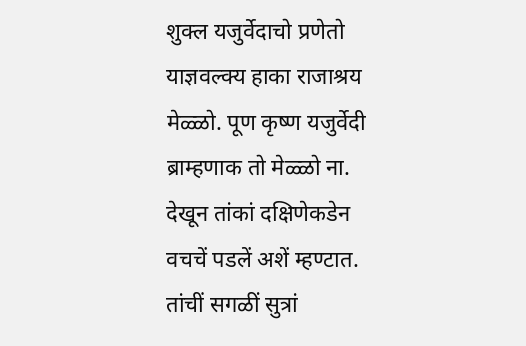शुक्ल यजुर्वेदाचो प्रणेतो याज्ञवल्क्य हाका राजाश्रय मेळ्ळो. पूण कृष्ण यजुर्वेदी ब्राम्हणाक तो मेळ्ळो ना. देखून तांकां दक्षिणेकडेन वचचें पडलें अशें म्हण्टात. तांचीं सगळीं सुत्रां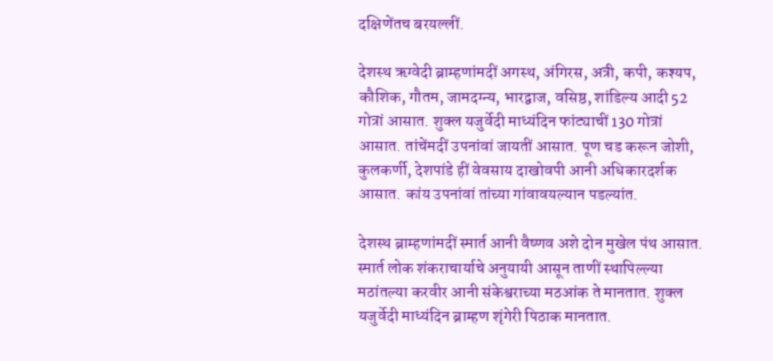दक्षिणेंतच बरयल्लीं.

देशस्थ ऋग्वेदी ब्राम्हणांमदीं अगस्थ, अंगिरस, अत्री, कपी, कश्यप, कौशिक, गौतम, जामदग्न्य, भारद्वाज, वसिष्ठ, शांडिल्य आदी 52 गोत्रां आसात. शुक्ल यजुर्वेदी माध्यंदिन फांट्याचीं 130 गोत्रां आसात. तांचेंमदीं उपनांवां जायतीं आसात. पूण चड करून जोशी, कुलकर्णी, देशपांडे हीं वेवसाय दाखोवपी आनी अधिकारदर्शक आसात. कांय उपनांवां तांच्या गांवावयल्यान पडल्यांत.

देशस्थ ब्राम्हणांमदीं स्मार्त आनी वैष्णव अशे दोन मुखेल पंथ आसात. स्मार्त लोक शंकराचार्याचे अनुयायी आसून ताणीं स्थापिल्ल्या मठांतल्या करवीर आनी संकेश्वराच्या मठआंक ते मानतात. शुक्ल यजुर्वेदी माध्यंदिन ब्राम्हण शृंगेरी पिठाक मानतात.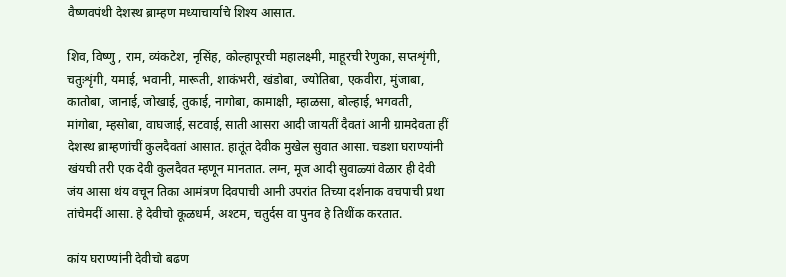वैष्णवपंथी देशस्थ ब्राम्हण मध्याचार्याचे शिश्य आसात.

शिव, विष्णु , राम, व्यंकटेश, नृसिंह, कोल्हापूरची महालक्ष्मी, माहूरची रेणुका, सप्तशृंगी, चतुःशृंगी, यमाई, भवानी, मारूती, शाकंभरी, खंडोबा, ज्योतिबा, एकवीरा, मुंजाबा, कातोबा, जानाई, जोखाई, तुकाई, नागोबा, कामाक्षी, म्हाळसा, बोल्हाई, भगवती, मांगोबा, म्हसोबा, वाघजाई, सटवाई, साती आसरा आदी जायतीं दैवतां आनी ग्रामदेवता हीं देशस्थ ब्राम्हणांचीं कुलदैवतां आसात. हातूंत देवीक मुखेल सुवात आसा. चडशा घराण्यांनी खंयची तरी एक देवी कुलदैवत म्हणून मानतात. लग्न, मूज आदी सुवाळ्यां वेळार ही देवी जंय आसा थंय वचून तिका आमंत्रण दिवपाची आनी उपरांत तिच्या दर्शनाक वचपाची प्रथा तांचेमदीं आसा. हे देवीचो कूळधर्म, अश्टम, चतुर्दस वा पुनव हे तिथींक करतात.

कांय घराण्यांनी देवीचो बढण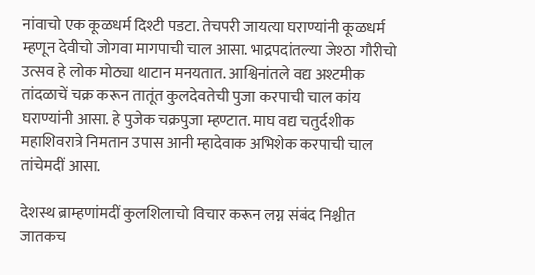नांवाचो एक कूळधर्म दिश्टी पडटा. तेचपरी जायत्या घराण्यांनी कूळधर्म म्हणून देवीचो जोगवा मागपाची चाल आसा. भाद्रपदांतल्या जेश्ठा गौरीचो उत्सव हे लोक मोठ्या थाटान मनयतात. आश्विनांतले वद्य अश्टमीक तांदळाचें चक्र करून तातूंत कुलदेवतेची पुजा करपाची चाल कांय घराण्यांनी आसा. हे पुजेक चक्रपुजा म्हण्टात. माघ वद्य चतुर्दशीक महाशिवरात्रे निमतान उपास आनी म्हादेवाक अभिशेक करपाची चाल तांचेमदीं आसा.

देशस्थ ब्राम्हणांमदीं कुलशिलाचो विचार करून लग्न संबंद निश्चीत जातकच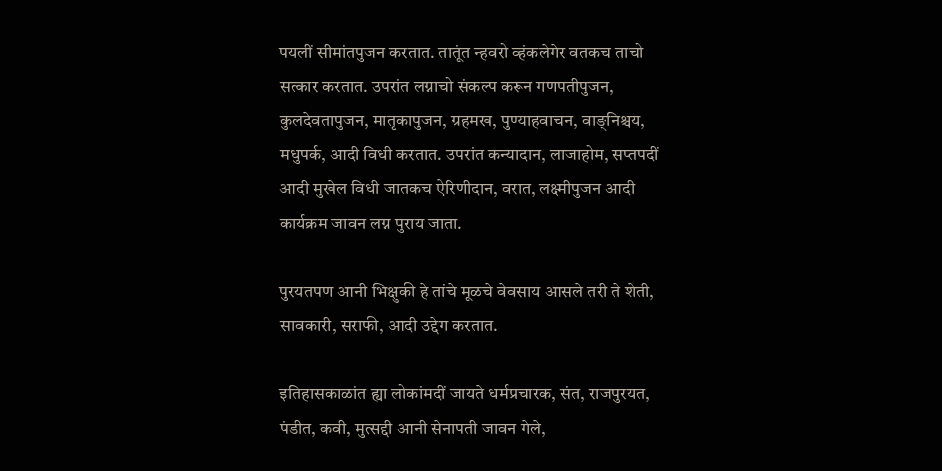पयलीं सीमांतपुजन करतात. तातूंत न्हवरो व्हंकलेगेर वतकच ताचो सत्कार करतात. उपरांत लग्नाचो संकल्प करून गणपतीपुजन, कुलदेवतापुजन, मातृकापुजन, ग्रहमख, पुण्याहवाचन, वाङ्निश्चय, मधुपर्क, आदी विधी करतात. उपरांत कन्यादान, लाजाहोम, सप्तपदीं आदी मुखेल विधी जातकच ऐरिणीदान, वरात, लक्ष्मीपुजन आदी कार्यक्रम जावन लग्न पुराय जाता.

पुरयतपण आनी भिक्षुकी हे तांचे मूळचे वेवसाय आसले तरी ते शेती, सावकारी, सराफी, आदी उद्देग करतात.

इतिहासकाळांत ह्या लोकांमदीं जायते धर्मप्रचारक, संत, राजपुरयत, पंडीत, कवी, मुत्सद्दी आनी सेनापती जावन गेले,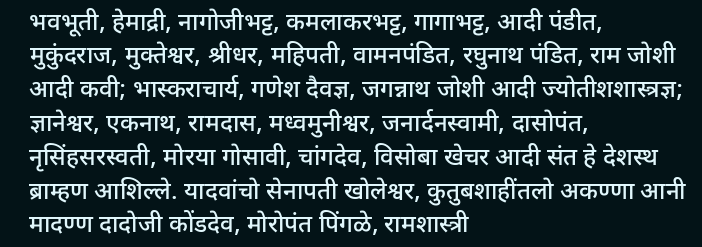भवभूती, हेमाद्री, नागोजीभट्ट, कमलाकरभट्ट, गागाभट्ट, आदी पंडीत, मुकुंदराज, मुक्तेश्वर, श्रीधर, महिपती, वामनपंडित, रघुनाथ पंडित, राम जोशी आदी कवी; भास्कराचार्य, गणेश दैवज्ञ, जगन्नाथ जोशी आदी ज्योतीशशास्त्रज्ञ; ज्ञानेश्वर, एकनाथ, रामदास, मध्वमुनीश्वर, जनार्दनस्वामी, दासोपंत, नृसिंहसरस्वती, मोरया गोसावी, चांगदेव, विसोबा खेचर आदी संत हे देशस्थ ब्राम्हण आशिल्ले. यादवांचो सेनापती खोलेश्वर, कुतुबशाहींतलो अकण्णा आनी मादण्ण दादोजी कोंडदेव, मोरोपंत पिंगळे, रामशास्त्री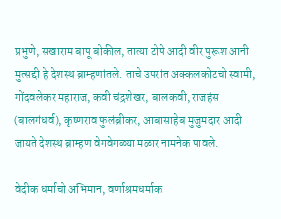प्रभुणे, सखाराम बापू बोकील, तात्या टोपे आदी वीर पुरूश आनी मुत्सद्दी हे देशस्थ ब्राम्हणांतले. ताचे उपरांत अक्कलकोटचो स्वामी, गोंदवलेकर महाराज, कवी चंद्रशेखर, बालकवी, राजहंस (बालगंधर्व), कृष्णराव फुलंब्रीकर, आबासाहेब मुजुमदार आदी जायते देशस्थ ब्राम्हण वेगवेगळ्या मळार नामनेक पावले.

वेदीक धर्माचो अभिमान, वर्णाश्रमधर्माक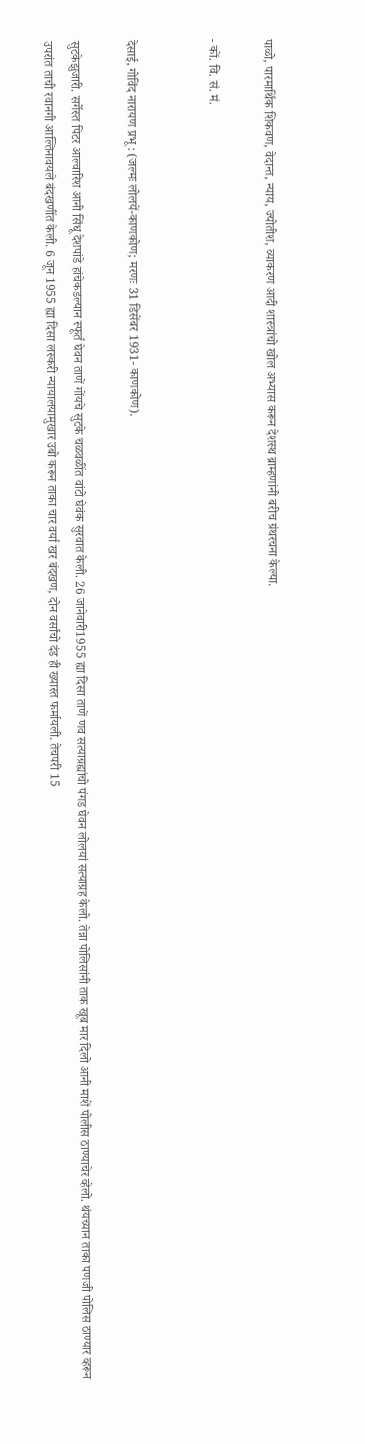पाळो, पारमार्थिक शिकवण, वेदान्त, न्याय, ज्योतीश, व्याकरण आदी शास्त्रांचो खोल अभ्यास करून देशस्थ ब्राम्हणांनी बरीच ग्रंथरचना केल्या.

- कों. वि. सं. मं.


देसाई, गोविंद नारायण प्रभू : (जल्मः लोलयें-काणकोण; मरणः 31 डिसेंबर 1931- काणकोण).

सुटकेझुजारी. सर्गेस्त पिटर आल्वारिश आनी सिंधू देशपांडे हांचेकडल्यान स्फूर्त घेवन ताणें गोंयचे सुटके चळवळींत वांटो घेवंक सुरवात केली. 26 जानेवारी1955 ह्या दिसा ताणें णव सत्याग्रह्यांचो पंगड घेवन लोलयां सत्याग्रह केलो. तेन्ना पोलिसांनी ताक खूब मार दिलो आनी माशें पोलीस ठाण्याचेर व्हेलो. थंयच्यान ताका पणजी पोलिस ठाण्यार व्हरून उपरांत ताची रवानगी आल्तिनावयले बंदखणींत केली. 6 जून 1955 ह्या दिसा लस्करी न्यायालयामुखार उबो करून ताका चार वर्या खर बंदखण, दोन वर्सांचो दंड ही ख्यास्त फर्मायली. तेचपरी 15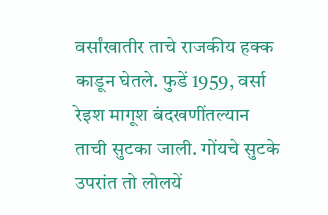वर्सांखातीर ताचे राजकीय हक्क काडून घेतले. फुडें 1959, वर्सा रेइश मागूश बंदखणींतल्यान ताची सुटका जाली. गोंयचे सुटके उपरांत तो लोलयें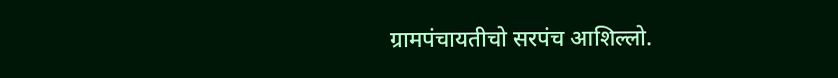ग्रामपंचायतीचो सरपंच आशिल्लो.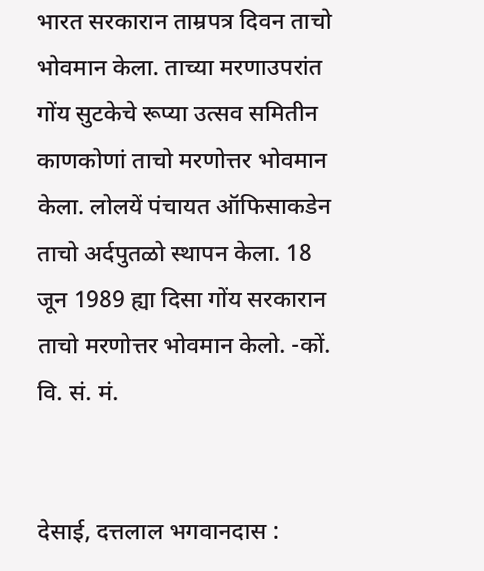भारत सरकारान ताम्रपत्र दिवन ताचो भोवमान केला. ताच्या मरणाउपरांत गोंय सुटकेचे रूप्या उत्सव समितीन काणकोणां ताचो मरणोत्तर भोवमान केला. लोलयें पंचायत ऑफिसाकडेन ताचो अर्दपुतळो स्थापन केला. 18 जून 1989 ह्या दिसा गोंय सरकारान ताचो मरणोत्तर भोवमान केलो. -कों. वि. सं. मं.


देसाई, दत्तलाल भगवानदास :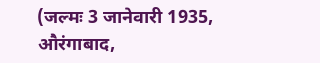(जल्मः 3 जानेवारी 1935, औरंगाबाद,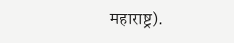महाराष्ट्र).